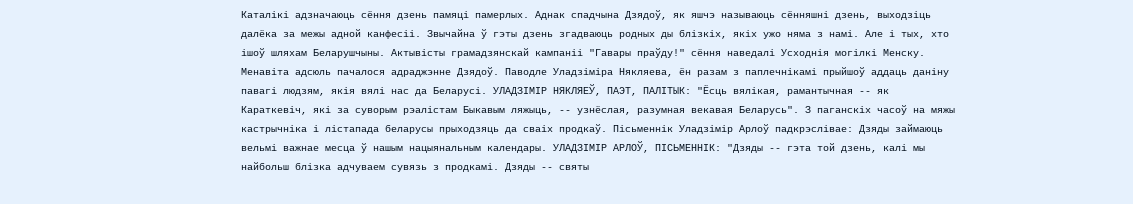Каталікі адзначаюць сёння дзень памяці памерлых. Аднак спадчына Дзядоў, як яшчэ называюць сённяшні дзень, выходзіць далёка за межы адной канфесіі. Звычайна ў гэты дзень згадваюць родных ды блізкіх, якіх ужо няма з намі. Але і тых, хто ішоў шляхам Беларушчыны. Актывісты грамадзянскай кампаніі "Гавары праўду!" сёння наведалі Усходнія могілкі Менску. Менавіта адсюль пачалося адраджэнне Дзядоў. Паводле Уладзіміра Някляева, ён разам з паплечнікамі прыйшоў аддаць даніну павагі людзям, якія вялі нас да Беларусі. УЛАДЗІМІР НЯКЛЯЕЎ, ПАЭТ, ПАЛІТЫК: "Ёсць вялікая, рамантычная -- як Караткевіч, які за суворым рэалістам Быкавым ляжыць, -- узнёслая, разумная векавая Беларусь". З паганскіх часоў на мяжы кастрычніка і лістапада беларусы прыходзяць да сваіх продкаў. Пісьменнік Уладзімір Арлоў падкрэслівае: Дзяды займаюць вельмі важнае месца ў нашым нацыянальным календары. УЛАДЗІМІР АРЛОЎ, ПІСЬМЕННІК: "Дзяды -- гэта той дзень, калі мы найбольш блізка адчуваем сувязь з продкамі. Дзяды -- святы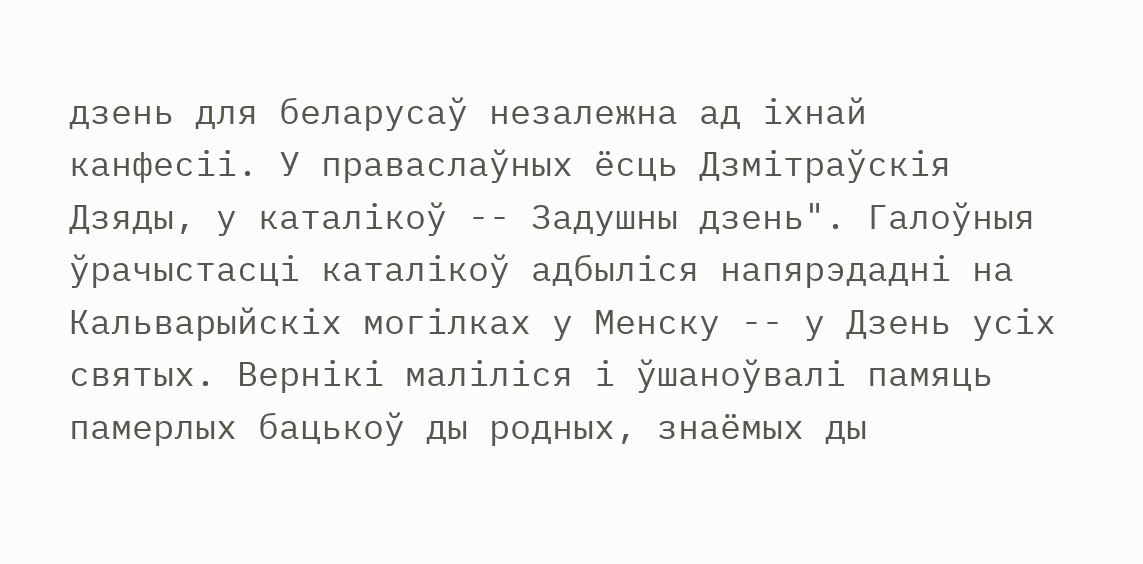дзень для беларусаў незалежна ад іхнай канфесіі. У праваслаўных ёсць Дзмітраўскія Дзяды, у каталікоў -- Задушны дзень". Галоўныя ўрачыстасці каталікоў адбыліся напярэдадні на Кальварыйскіх могілках у Менску -- у Дзень усіх святых. Вернікі маліліся і ўшаноўвалі памяць памерлых бацькоў ды родных, знаёмых ды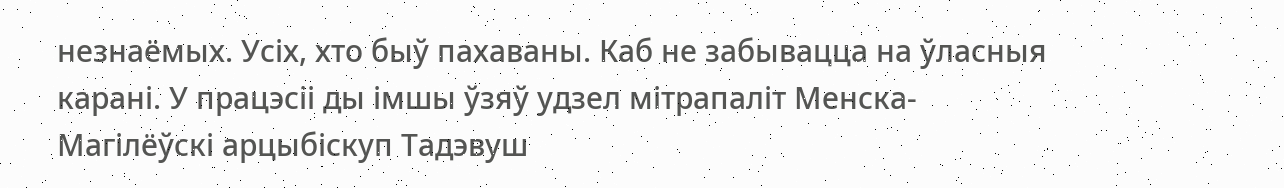незнаёмых. Усіх, хто быў пахаваны. Каб не забывацца на ўласныя карані. У працэсіі ды імшы ўзяў удзел мітрапаліт Менска-Магілёўскі арцыбіскуп Тадэвуш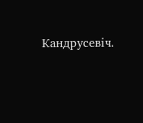Кандрусевіч.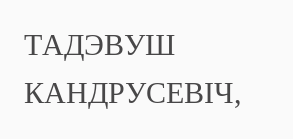ТАДЭВУШ КАНДРУСЕВІЧ,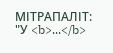МІТРАПАЛІТ: "У <b>...</b>